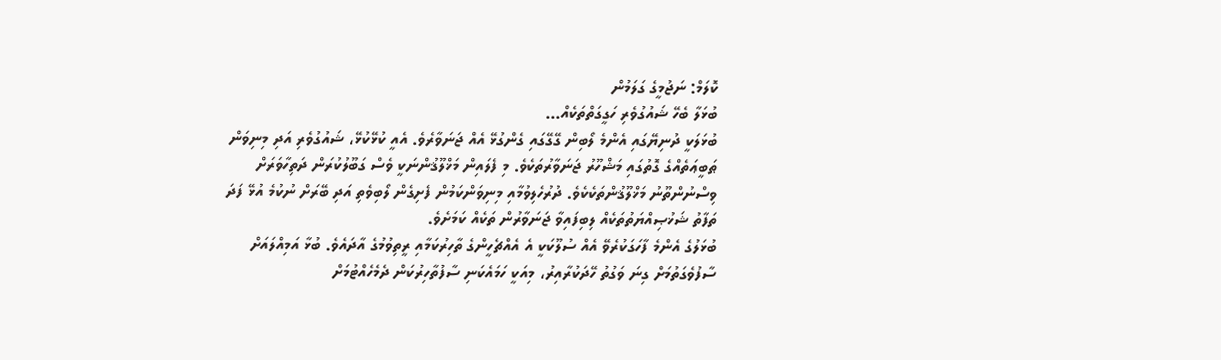ކޮލަމް: ނަޖުމީގެ ގަލަމުން
ބުޅަލާ ބެހޭ ޝައުގުވެރި ހަގީގަތްތަކެއް…
ބުޅަލަކީ ދުނިޔޭގައި އެންމެ ލޯބިން ގޭގޭގައި ގެންގުޅޭ އެއް ޖަނަވާރެވެ. އެއީ ކުޅޭކުޅޭ، ޝައުގުވެރި އަދި މިނިވަން ޠަބީޢަތެއްގެ ގޮތުގައި މަޝްހޫރު ޖަނަވާރުތަކެވެ. މި ފެލައިން މަޚްލޫޤުންނަކީ ވެސް ގަބޫލުކުރަން ދަތިހާވަރަށް ވިސްނުންތޫނު މަޚްލޫޤުންތަކެކެވެ. ދުރުހެލިވުމާއި މިނިވަންކަމުން ފެށިގެން ލޯބިވެތި އަދި ބޭރަށް ނުކުމެ އުޅޭ ފަދަ ތަފާތު ޝަޚުޞިއްޔަތުތަކެއް ލިބިފައިވާ ޖަނަވާރުން ތަކެއް ކަމަށެވެ.
ބުޅަލުގެ އެންމެ ފާހަގަކުރެވޭ އެއް ސުލޫކަކީ އެ އެއްޗެހީންގެ ތާހިރުކަމާއި ރީތިވުމުގެ އާދައެވެ. ބުޅާ އަމިއްލައަށް ސާފުވެގަތުމަށް ގިނަ ވަގުތު ހޭދަކުރާއިރު، މިއަކީ ހަމައެކަނި ސާފުތާހިރުކަން ދެމެހެއްޓުމަށް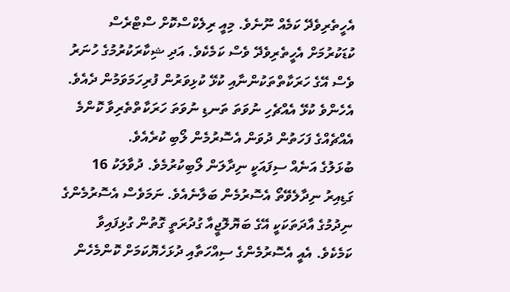އެހީތެރިވެދޭ ކަމެއް ނޫނެވެ. މިއީ ރިލެކްސްކޮށް ސްޓްރެސް ކުޑަކުރުމަށް އެހީތެރިވެދޭ ވެސް ކަމެކެވެ. އަދި ޝިކާރަކުރުމުގެ ހުނަރު ވެސް އޭގެ ހަރަކާތްތަކުންނާއި ކުޅޭ ކުޅިވަރުން ފުރިހަމަވަމުން ދެއެވެ. އެހެންވެ ކުޅޭ އެއްޗެހި ނުވަތަ ތަނޑި ނުވަތަ ހަރަކާތްތެރިވާ ކޮންމެ އެއްޗެއްގެ ފަހަތުން ދުވަން އެސޮރުމެން ލޯބި ކުރެއެވެ.
ބުޅަލުގެ އަނެއް ސިފައަކީ ނިދާލަން ލޯބިކުރުމެވެ. ދުވާލަކު 16 ގަޑިއިރު ނިދާލެވޭތޯ އެސޮރުމެން ބަލާނެއެވެ. ނަމަވެސް އެސޮރުމެންގެ ނިދުމުގެ އާދަތަކަކީ އޭގެ ބަޔޮލޮޖީއާ ގުދުރަތީ ގޮތުން ގުޅިފައިވާ ކަމެކެވެ. އެއީ އެސޮރުމެންގެ ސިއްހަތާއި ދުޅަހެޔޮކަމަށް ކޮންމެހެން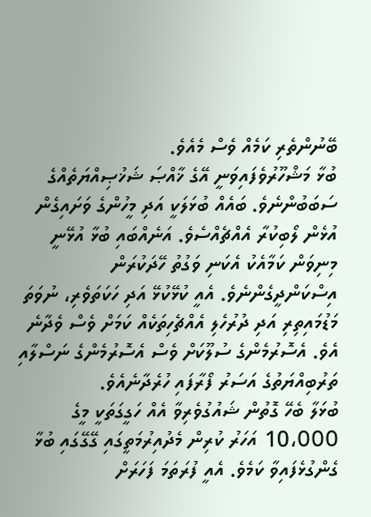ބޭނުންތެރި ކަމެއް ވެސް މެއެވެ.
ބުޅާ މަޝްހޫރުވެފައިވަނީ އޭގެ ޚާއްޞަ ޝަޚުޞިއްޔަތެއްގެ ސަބަބުންނެވެ. ބައެއް ބުޅަލަކީ އަދި މީހުންގެ ވަށައިގެން އުޅެން ލޯބިކުރާ އެއްޗެއްސެވެ. އަނެއްބައި ބުޅާ އުޅޭނީ މިނިވަން ކަމާއެކު އެކަނި ވަގުތު ހޭދަކުރަން އިސްކަންދީގެންނެވެ. އެއީ ކުޅޭކުޅޭ އަދި ހަކަތަވެރި، ނުވަތަ މަޑުމައިތިރި އަދި ދުރުހެލި އެއްޗެހިތަކެއް ކަމަށް ވެސް ވެދާނެ އެވެ. އެސޮރުމެންގެ ސުލޫކަށް ވެސް އެސޮރުމެންގެ ނަސްލާއި ތަރުބިއްޔަތުގެ އަސަރު ފޯރާފައި ހުރެދާނެއެވެ.
ބުޅަލާ ބެހޭ ގޮތުން ޝައުގުވެރިވާ އެއް ހަގީގަތަކީ މީގެ 10،000 އަހަރު ކުރިން މެދުއިރުމަތީގައި ގޭގޭގައި ބުޅާ ގެންގުޅެފައިވާ ކަމެވެ. އެއީ ފުރަތަމަ ފަހަރަށް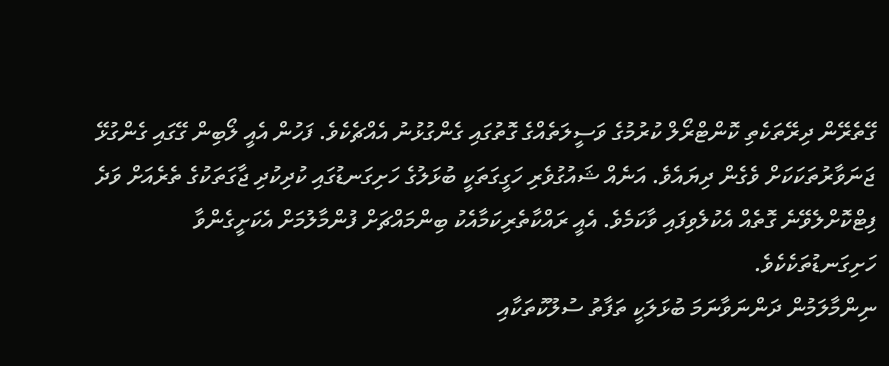ގޭތެރޭން ދިރޭތަކެތި ކޮންޓްރޯލް ކުރުމުގެ ވަސީލަތެއްގެ ގޮތުގައި ގެންގުޅުނު އެއްޗެކެވެ. ފަހުން އެއީ ލޯބިން ގޭގައި ގެންގުޅޭ ޖަނަވާރުތަކަކަށް ވެގެން ދިޔައެވެ. އަނެއް ޝައުގުވެރި ހަގީގަތަކީ ބުޅަލުގެ ހަށިގަނޑުގައި ކުދިކުދި ޖާގަތަކުގެ ތެރެއަށް ވަދެ ފިޓްކޮށްލެވޭނެ ގޮތެއް އެކުލެވިފައި ވާކަމެވެ. އެއީ ރައްކާތެރިކަމާއެކު ބިންމައްޗަށް ފުންމާލުމަށް އެކަށީގެންވާ ހަށިގަނޑުތަކެކެވެ.
ނިންމާލަމުން ދަންނަވާނަމަ ބުޅަލަކީ ތަފާތު ސުލޫކުތަކާއި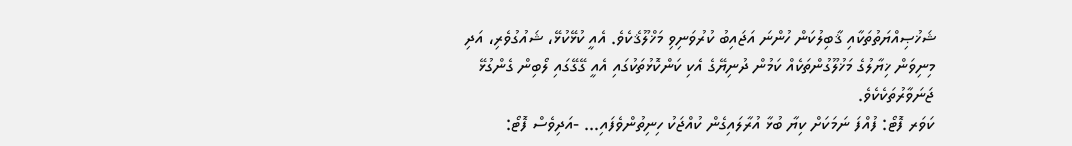ޝަޚުޞިއްޔަތުތަކާއި ޤާބިލުކަން ހުންނަ އަޖައިބު ކުރުވަނިވި މަޚްލޫޤެކެވެ. އެއީ ކުޅޭކުޅޭ، ޝައުގުވެރި، އަދި މިނިވަން ޚިޔާލުގެ މަޚުލޫގުންތަކެއް ކަމުން ދުނިޔޭގެ އެކި ކަންކޮޅުތަކުގައި އެއީ ގޭގޭގައި ލޯބިން ގެންގުޅޭ ޖަނަވާރުތަކެކެވެ.
ކަވަރ ފޮޓޯ: ފުއްފަ ނަމަކަށް ކިޔާ ބުޅާ އުރާލައިގެން ކުއްޖަކު ހިނިތުންވެފައި… -އަދިވެސް ފޮޓޯ: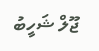ޖޫލް ޝަހީބު